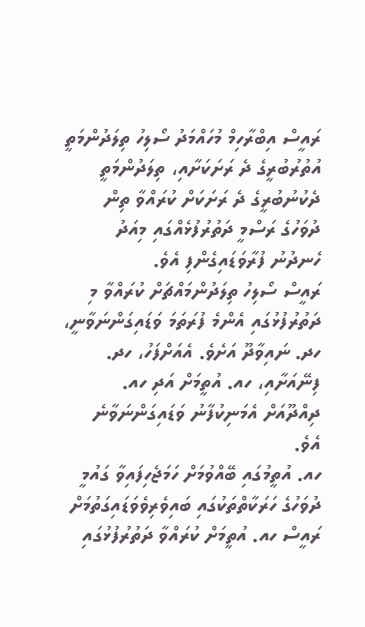ރައީސް އިބްރާހިމް މުހައްމަދު ސޯލިހު ތިލަދުންމަތީ އުތުރުބުރީގެ ދެ ރަށަކަށާއި، ތިލަދުންމަތީ ދެކުނުބުރީގެ ދެ ރަށަކަށް ކުރައްވާ ތިން ދުވަހުގެ ރަސްމީ ދަތުރުފުޅެއްގައި މިއަދު ހެނދުނު ފުރާވަޑައިގެންފި އެވެ.
ރައީސް ސޯލިހު ތިލަދުންމައްޗަށް ކުރައްވާ މި ދަތުރުފުޅުގައި އެންމެ ފުރަތަމަ ވަޑައިގަންނަވާނީ، ހދ. ނައިވާދޫ އަށެވެ. އެއަށްފަހު، ހދ. ފިނޭއަށާއި، ހއ. އުތީމަށް އަދި ހއ. ދިއްދޫއަށް އެމަނިކުފާނު ވަޑައިގަންނަވާނެ އެވެ.
ހއ. އުތީމުގައި ބޭއްވުމަށް ހަމަޖެހިފައިވާ ގައުމީ ދުވަހުގެ ހަރަކާތްތަކުގައި ބައިވެރިވެވަޑައިގަތުމަށް ރައީސް ހއ. އުތީމަށް ކުރައްވާ ދަތުރުފުޅުގައި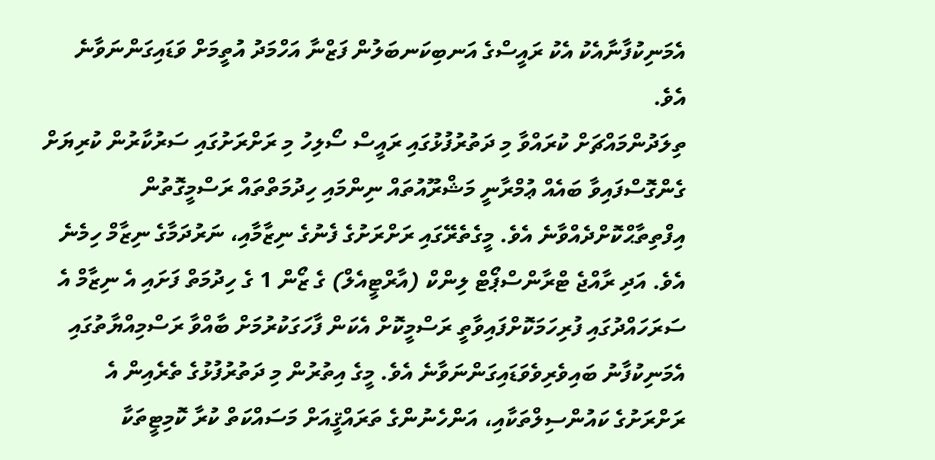އެމަނިކުފާނާއެކު އެކު ރައީސްގެ އަނބިކަނބަލުން ފަޒްނާ އަހްމަދު އުތީމަށް ވަޑައިގަންނަވާނެ އެވެ.
ތިލަދުންމައްޗަށް ކުރައްވާ މި ދަތުރުފުޅުގައި ރައީސް ސޯލިހު މި ރަށްރަށުގައި ސަރުކާރުން ކުރިޔަށް ގެންގޮސްފައިވާ ބައެއް ޢުމްރާނީ މަޝްރޫއުތައް ނިންމައި ހިދުމަތްތައް ރަސްމީގޮތުން އިފްތިތާޙްކޮށްދެއްވާނެ އެވެ. މީގެތެރޭގައި ރަށްރަށުގެ ފެނުގެ ނިޒާމާއި، ނަރުދަމާގެ ނިޒާމް ހިމެނެ އެވެ. އަދި ރާއްޖެ ޓްރާންސްޕޯޓް ލިންކް (އާރްޓީއެލް) ގެ ޒޯން 1 ގެ ހިދުމަތް ފަށައި އެ ނިޒާމް އެ ސަރަހައްދުގައި ފުރިހަމަކޮށްފައިވާތީ ރަސްމީކޮށް އެކަން ފާހަގަކުރުމަށް ބާއްވާ ރަސްމިއްޔާތުގައި އެމަނިކުފާނު ބައިވެރިވެވަޑައިގަންނަވާނެ އެވެ. މީގެ އިތުރުން މި ދަތުރުފުޅުގެ ތެރެއިން އެ ރަށްރަށުގެ ކައުންސިލްތަކާއި، އަންހެނުންގެ ތަރައްޤީއަށް މަސައްކަތް ކުރާ ކޮމިޓީތަކާ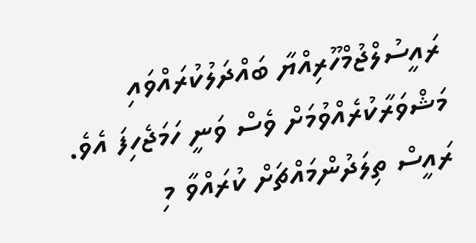ރައީސުލްޖުމްހޫރިއްޔާ ބައްދަލުކުރައްވައި މަޝްވަރާކުރެއްވުމަށް ވެސް ވަނީ ހަމަޖެހިފަ އެވެ.
ރައީސް ތިލަދުންމައްޗަށް ކުރައްވާ މި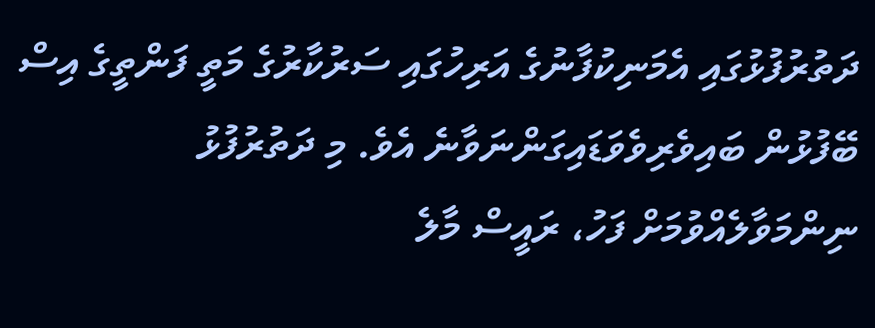ދަތުރުފުޅުގައި އެމަނިކުފާނުގެ އަރިހުގައި ސަރުކާރުގެ މަތީ ފަންތީގެ އިސް ބޭފުޅުން ބައިވެރިވެވަޑައިގަންނަވާނެ އެވެ. މި ދަތުރުފުޅު ނިންމަވާލެއްވުމަށް ފަހު، ރައީސް މާލެ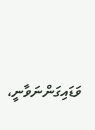ވަޑައިގަންނަވާނީ،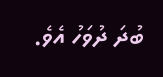ބުދަ ދުވަހު އެވެ.